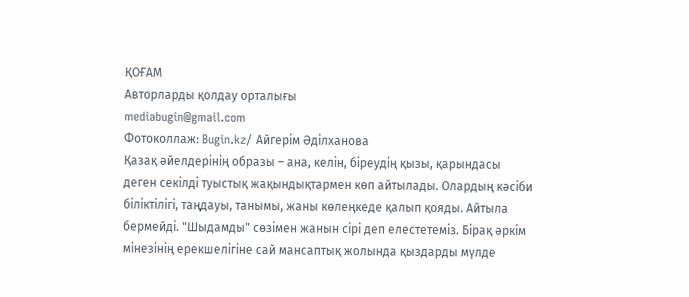ҚОҒАМ
Авторларды қолдау орталығы
mediabugin@gmail.com
Фотоколлаж: Bugin.kz/ Айгерім Әділханова
Қазақ әйелдерінің образы – ана, келін, біреудің қызы, қарындасы деген секілді туыстық жақындықтармен көп айтылады. Олардың кәсіби біліктілігі, таңдауы, танымы, жаны көлеңкеде қалып қояды. Айтыла бермейді. "Шыдамды" сөзімен жанын сірі деп елестетеміз. Бірақ әркім мінезінің ерекшелігіне сай мансаптық жолында қыздарды мүлде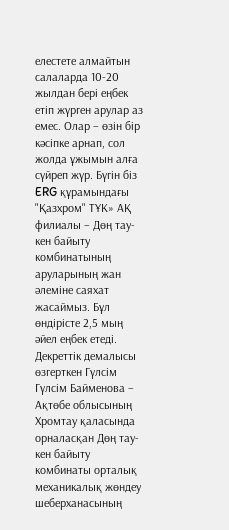елестете алмайтын салаларда 10-20 жылдан бері еңбек етіп жүрген арулар аз емес. Олар – өзін бір кәсіпке арнап, сол жолда ұжымын алға сүйреп жүр. Бүгін біз ERG құрамындағы "Қазхром" ТҰК» АҚ филиалы – Дөң тау-кен байыту комбинатының аруларының жан әлеміне саяхат жасаймыз. Бұл өндірісте 2,5 мың әйел еңбек етеді.
Декреттік демалысы өзгерткен Гүлсім
Гүлсім Байменова – Ақтөбе облысының Хромтау қаласында орналасқан Дөң тау-кен байыту комбинаты орталық механикалық жөндеу шеберханасының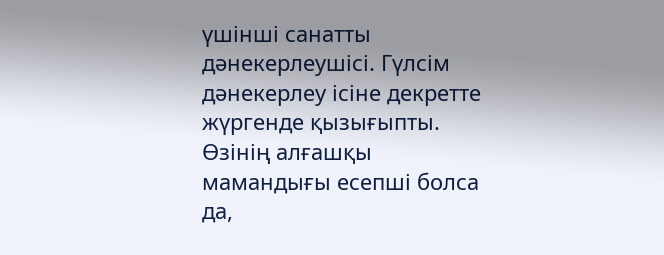үшінші санатты дәнекерлеушісі. Гүлсім дәнекерлеу ісіне декретте жүргенде қызығыпты. Өзінің алғашқы мамандығы есепші болса да,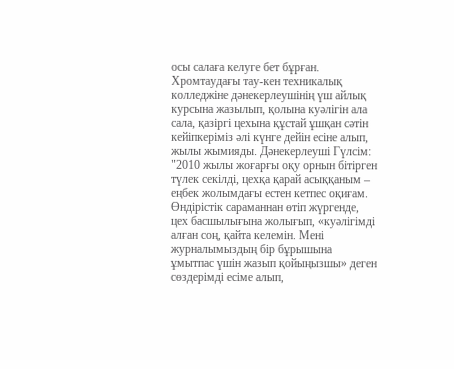осы салаға келуге бет бұрған. Хромтаудағы тау-кен техникалық колледжіне дәнекерлеушінің үш айлық курсына жазылып, қолына куәлігін ала сала, қазіргі цехына құстай ұшқан сәтін кейіпкеріміз әлі күнге дейін есіне алып, жылы жымияды. Дәнекерлеуші Гүлсім:
"2010 жылы жоғарғы оқу орнын бітірген түлек секілді, цехқа қарай асыққаным – еңбек жолымдағы естен кетпес оқиғам. Өндірістік сараманнан өтіп жүргенде, цех басшылығына жолығып, «куәлігімді алған соң, қайта келемін. Мені журналымыздың бір бұрышына ұмытпас үшін жазып қойыңызшы» деген сөздерімді есіме алып,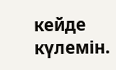кейде күлемін.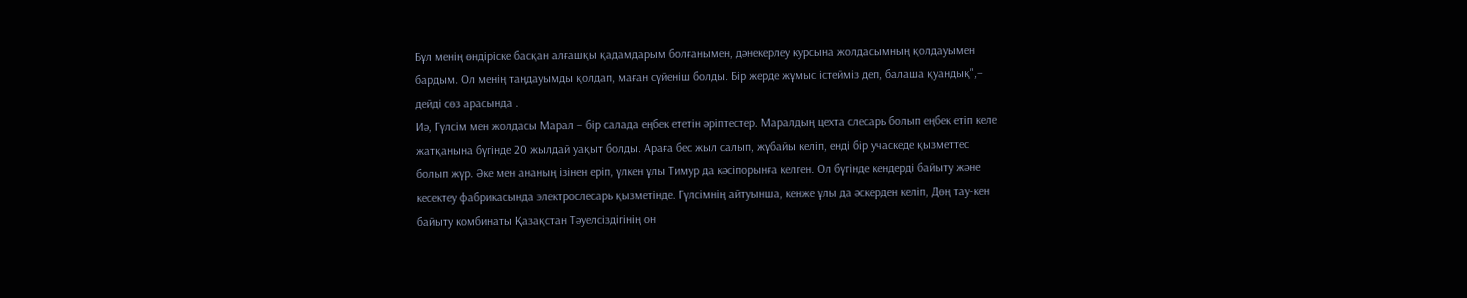Бұл менің өндіріске басқан алғашқы қадамдарым болғанымен, дәнекерлеу курсына жолдасымның қолдауымен бардым. Ол менің таңдауымды қолдап, маған сүйеніш болды. Бір жерде жұмыс істейміз деп, балаша қуандық",– дейді сөз арасында .
Иә, Гүлсім мен жолдасы Марал – бір салада еңбек ететін әріптестер. Маралдың цехта слесарь болып еңбек етіп келе жатқанына бүгінде 20 жылдай уақыт болды. Араға бес жыл салып, жұбайы келіп, енді бір учаскеде қызметтес болып жүр. Әке мен ананың ізінен еріп, үлкен ұлы Тимур да кәсіпорынға келген. Ол бүгінде кендерді байыту және кесектеу фабрикасында электрослесарь қызметінде. Гүлсімнің айтуынша, кенже ұлы да әскерден келіп, Дөң тау-кен байыту комбинаты Қазақстан Тәуелсіздігінің он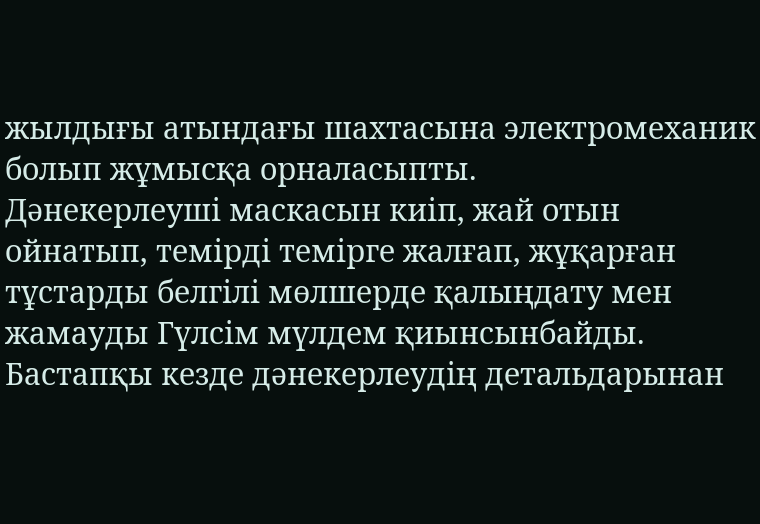жылдығы атындағы шахтасына электромеханик болып жұмысқа орналасыпты.
Дәнекерлеуші маскасын киіп, жай отын ойнатып, темірді темірге жалғап, жұқарған тұстарды белгілі мөлшерде қалыңдату мен жамауды Гүлсім мүлдем қиынсынбайды. Бастапқы кезде дәнекерлеудің детальдарынан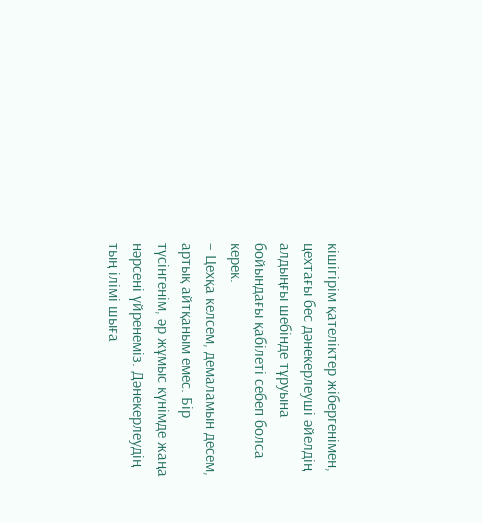кішігірім қателіктер жібергенімен, цехтағы бес дәнекерлеуші әйелдің алдыңғы шебінде тұруына бойындағы қабілеті себеп болса керек.
– Цехқа келсем, демаламын десем, артық айтқаным емес. Бір түсінгенім, әр жұмыс күнімде жаңа нәрсені үйренеміз. Дәнекерлеудің тың ілімі шыға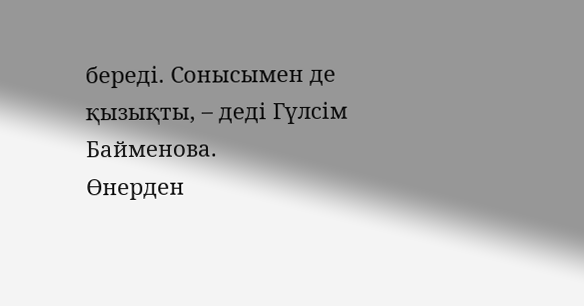береді. Сонысымен де қызықты, – деді Гүлсім Байменова.
Өнерден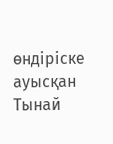өндіріске ауысқан Тынай